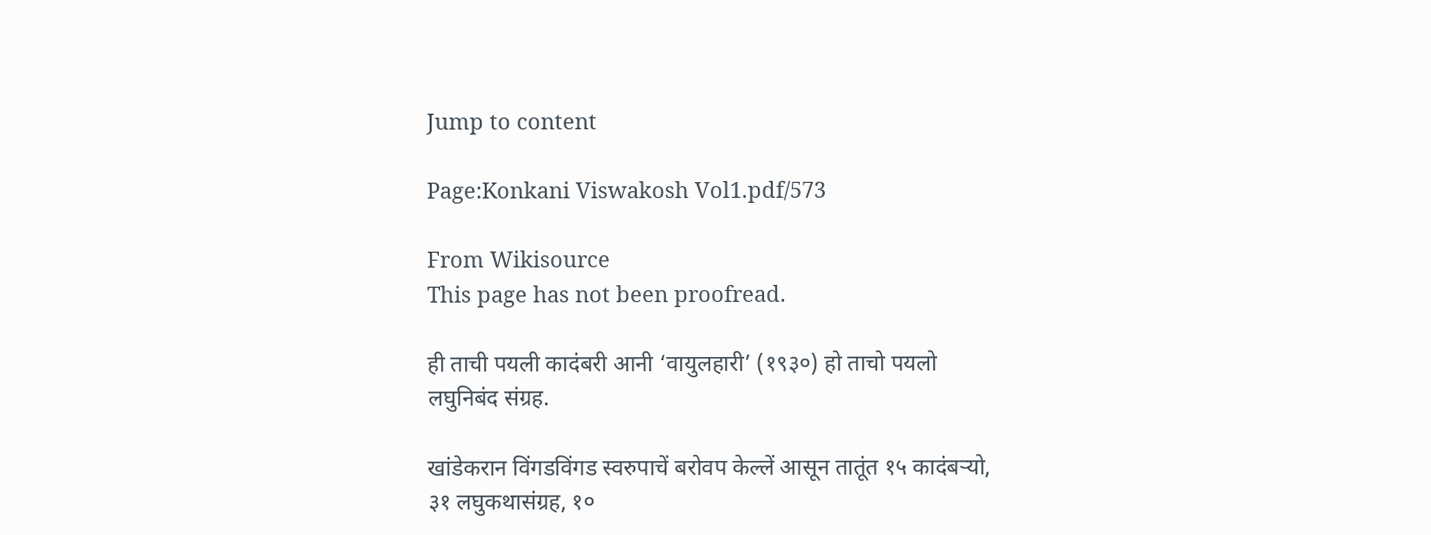Jump to content

Page:Konkani Viswakosh Vol1.pdf/573

From Wikisource
This page has not been proofread.

ही ताची पयली कादंबरी आनी ‘वायुलहारी’ (१९३०) हो ताचो पयलो लघुनिबंद संग्रह.

खांडेकरान विंगडविंगड स्वरुपाचें बरोवप केल्लें आसून तातूंत १५ कादंबऱ्यो, ३१ लघुकथासंग्रह, १०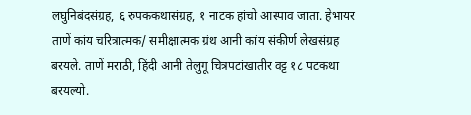लघुनिबंदसंग्रह, ६ रुपककथासंग्रह, १ नाटक हांचो आस्पाव जाता. हेभायर ताणें कांय चरित्रात्मक/ समीक्षात्मक ग्रंथ आनी कांय संकीर्ण लेखसंग्रह बरयले. ताणें मराठी, हिंदी आनी तेलुगू चित्रपटांखातीर वट्ट १८ पटकथा बरयल्यो.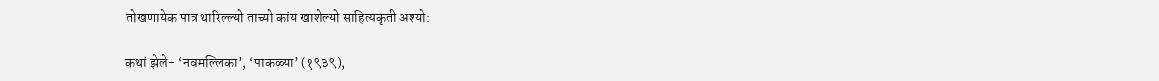तोखणायेक पात्र थारिल्ल्यो ताच्यो कांय खाशेल्यो साहित्यकृती अश्यो:

कथां झेले- ‘नवमल्लिका’, ‘पाकळ्या’ (१९३९),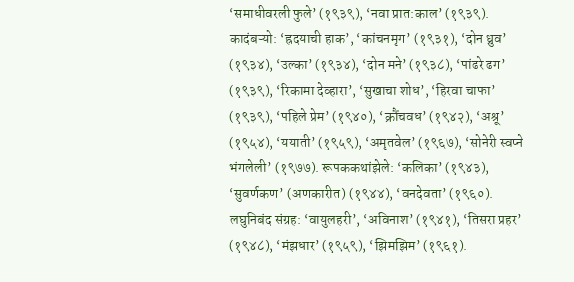‘समाधीवरली फुले’ (१९३९), ‘नवा प्रात:काल’ (१९३९). कादंबऱ्यो: ‘ह्रदयाची हाक’, ‘कांचनमृग’ (१९३१), ‘दोन ध्रुव’ (१९३४), ‘उल्का’ (१९३४), ‘दोन मने’ (१९३८), ‘पांढरे ढग’ (१९३९), ‘रिकामा देव्हारा’, ‘सुखाचा शोध’, ‘हिरवा चाफा’ (१९३९), ‘पहिले प्रेम’ (१९४०), ‘क्रौंचवध’ (१९४२), ‘अश्रू’ (१९५४), ‘ययाती’ (१९५९), ‘अमृतवेल’ (१९६७), ‘सोनेरी स्वप्ने भंगलेली’ (१९७७). रूपककथांझेले: ‘कलिका’ (१९४३), ‘सुवर्णकण’ (अणकारीत) (१९४४), ‘वनदेवता’ (१९६०). लघुनिबंद संग्रह: ‘वायुलहरी’, ‘अविनाश’ (१९४१), ‘तिसरा प्रहर’ (१९४८), ‘मंझधार’ (१९५९), ‘झिमझिम’ (१९६१).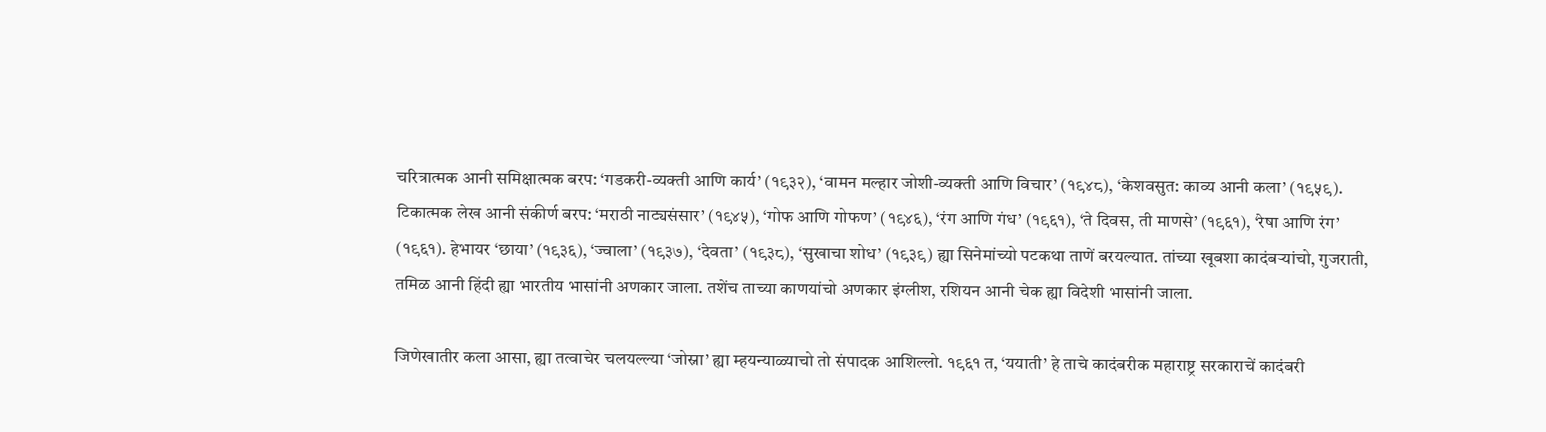चरित्रात्मक आनी समिक्षात्मक बरप: ‘गडकरी-व्यक्ती आणि कार्य’ (१९३२), ‘वामन मल्हार जोशी-व्यक्ती आणि विचार’ (१९४८), ‘केशवसुत: काव्य आनी कला’ (१९५९). टिकात्मक लेख आनी संकीर्ण बरप: ‘मराठी नाट्यसंसार’ (१९४५), ‘गोफ आणि गोफण’ (१९४६), ‘रंग आणि गंध’ (१९६१), ‘ते दिवस, ती माणसे’ (१९६१), ‘रेषा आणि रंग’ (१९६१). हेभायर ‘छाया’ (१९३६), ‘ज्वाला’ (१९३७), ‘देवता’ (१९३८), ‘सुखाचा शोध’ (१९३९) ह्या सिनेमांच्यो पटकथा ताणें बरयल्यात. तांच्या खूबशा कादंबऱ्यांचो, गुजराती, तमिळ आनी हिंदी ह्या भारतीय भासांनी अणकार जाला. तशेंच ताच्या काणयांचो अणकार इंग्लीश, रशियन आनी चेक ह्या विदेशी भासांनी जाला.

जिणेखातीर कला आसा, ह्या तत्वाचेर चलयल्ल्या ‘जोस्ना’ ह्या म्हयन्याळ्याचो तो संपादक आशिल्लो. १९६१ त, ‘ययाती’ हे ताचे कादंबरीक महाराष्ट्र सरकाराचें कादंबरी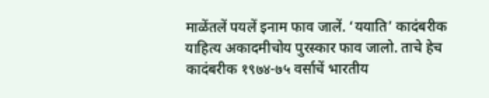माळेंतलें पयलें इनाम फाव जालें. ‘ययाति’ कादंबरीक याहित्य अकादमीचोय पुरस्कार फाव जालो. ताचे हेच कादंबरीक १९७४-७५ वर्साचें भारतीय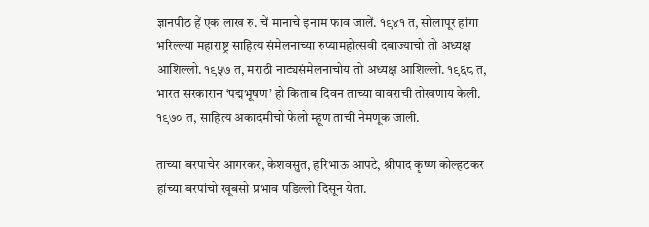ज्ञानपीठ हें एक लाख रु. चें मानाचे इनाम फाव जालें. १९४१ त, सोलापूर हांगा भरिल्ल्या महाराष्ट्र साहित्य संमेलनाच्या रुप्यामहोत्सवी दबाज्याचो तो अध्यक्ष आशिल्लो. १९५७ त, मराठी नाट्यसंमेलनाचोय तो अध्यक्ष आशिल्लो. १९६८ त, भारत सरकारान ‘पद्मभूषण’ हो किताब दिवन ताच्या वावराची तोखणाय केली. १९७० त, साहित्य अकादमीचो फेलो म्हूण ताची नेमणूक जाली.

ताच्या बरपाचेर आगरकर, केशवसुत, हरिभाऊ आपटे, श्रीपाद कृष्ण कोल्हटकर हांच्या बरपांचो खूबसो प्रभाव पडिल्लो दिसून येता.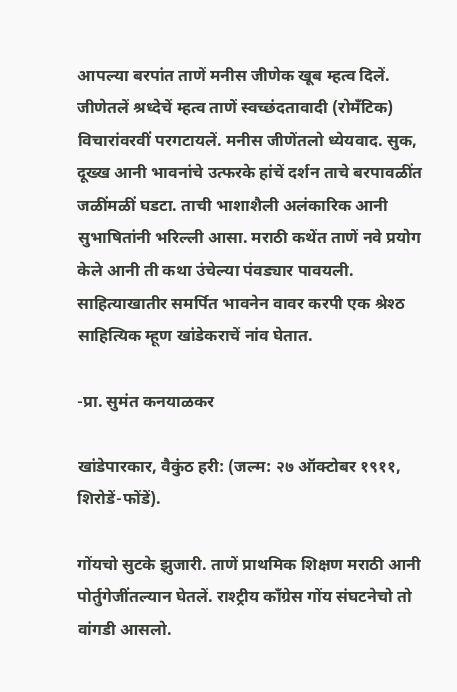आपल्या बरपांत ताणें मनीस जीणेक खूब म्हत्व दिलें. जीणेतलें श्रध्देचें म्हत्व ताणें स्वच्छंदतावादी (रोमँटिक) विचारांवरवीं परगटायलें. मनीस जीणेंतलो ध्येयवाद. सुक, दूख्ख आनी भावनांचे उत्फरके हांचें दर्शन ताचे बरपावळींत जळींमळीं घडटा. ताची भाशाशैली अलंकारिक आनी सुभाषितांनी भरिल्ली आसा. मराठी कथेंत ताणें नवे प्रयोग केले आनी ती कथा उंचेल्या पंवड्यार पावयली. साहित्याखातीर समर्पित भावनेन वावर करपी एक श्रेश्ठ साहित्यिक म्हूण खांडेकराचें नांव घेतात.

-प्रा. सुमंत कनयाळकर

खांडेपारकार, वैकुंठ हरी: (जल्म: २७ ऑक्टोबर १९११, शिरोडें-फोंडें).

गोंयचो सुटके झुजारी. ताणें प्राथमिक शिक्षण मराठी आनी पोर्तुगेजींतल्यान घेतलें. राश्ट्रीय कॉंग्रेस गोंय संघटनेचो तो वांगडी आसलो.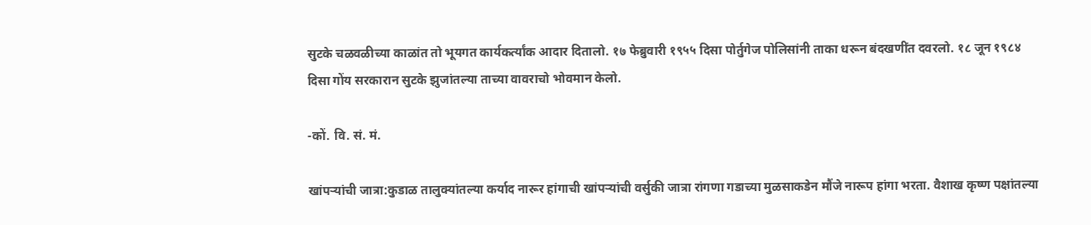सुटके चळवळीच्या काळांत तो भूयगत कार्यकर्त्यांक आदार दितालो. १७ फेब्रुवारी १९५५ दिसा पोर्तुगेज पोलिसांनी ताका धरून बंदखणींत दवरलो. १८ जून १९८४ दिसा गोंय सरकारान सुटके झुजांतल्या ताच्या वावराचो भोवमान केलो.

-कों. वि. सं. मं.

खांपऱ्यांची जात्रा:कुडाळ तालुक्यांतल्या कर्याद नारूर हांगाची खांपऱ्यांची वर्सुकी जात्रा रांगणा गडाच्या मुळसाकडेन मौंजे नारूप हांगा भरता. वैशाख कृष्ण पक्षांतल्या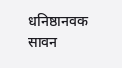धनिष्ठानवक सावन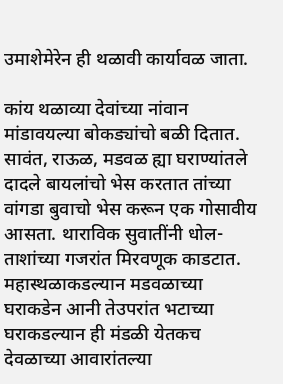उमाशेमेरेन ही थळावी कार्यावळ जाता.

कांय थळाव्या देवांच्या नांवान मांडावयल्या बोकड्यांचो बळी दितात. सावंत, राऊळ, मडवळ ह्या घराण्यांतले दादले बायलांचो भेस करतात तांच्या वांगडा बुवाचो भेस करून एक गोसावीय आसता. थाराविक सुवातींनी धोल-ताशांच्या गजरांत मिरवणूक काडटात. महास्थळाकडल्यान मडवळाच्या घराकडेन आनी तेउपरांत भटाच्या घराकडल्यान ही मंडळी येतकच देवळाच्या आवारांतल्या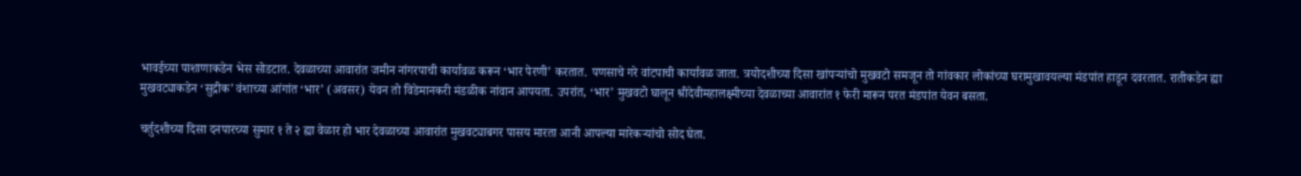भावईच्या पाशाणाकडेन भेस सोडटात. देवळाच्या आवारांत जमीन नांगरपाची कार्यावळ करून ‘भार पेरणी’ करतात. पणसाचे गरे वांटपाची कार्यावळ जाता. त्रयोदशीच्या दिसा खांपऱ्यांचो मुखवटो समजून तो गांवकार लोकांच्या घरामुखावयल्या मंडपांत हाडून दवरतात. रातीकडेन ह्या मुखवट्याकडेन ‘सुद्रीक’ वंशाच्या आंगांत ‘भार’ (अवसर) येवन तो विडेमानकरी मंडळीक नांवान आपयता. उपरांत, ‘भार’ मुखवटो घालून श्रीदेवीमहालक्ष्मीच्या देवळाच्या आवारांत १ फेरी मारून परत मंडपांत येवन बसता.

चर्तुदशीच्या दिसा दनपारच्या सुमार १ ते २ ह्या वेळार हो भार देवळाच्या आवारांत मुखवट्याबगर पासय मारता आनी आपल्या मारेकऱ्यांचो सोद घेता.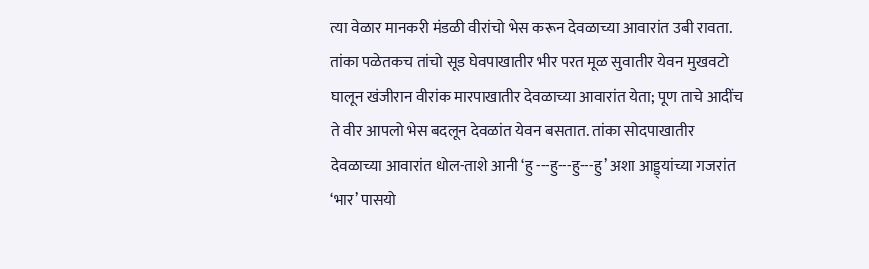त्या वेळार मानकरी मंडळी वीरांचो भेस करून देवळाच्या आवारांत उबी रावता. तांका पळेतकच तांचो सूड घेवपाखातीर भीर परत मूळ सुवातीर येवन मुखवटो घालून खंजीरान वीरांक मारपाखातीर देवळाच्या आवारांत येता; पूण ताचे आदींच ते वीर आपलो भेस बदलून देवळांत येवन बसतात. तांका सोदपाखातीर देवळाच्या आवारांत धोल-ताशे आनी ‘हु ---हु---हु---हु’ अशा आड्ड्यांच्या गजरांत ‘भार’ पासयो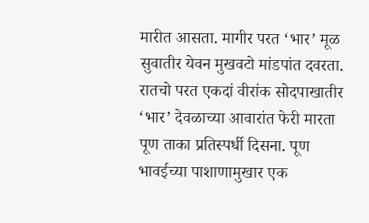मारीत आसता. मागीर परत ‘भार’ मूळ सुवातीर येवन मुखवटो मांडपांत दवरता. रातचो परत एकदां वीरांक सोदपाखातीर ‘भार’ देवळाच्या आवारांत फेरी मारता पूण ताका प्रतिस्पर्धी दिसना. पूण भावईच्या पाशाणामुखार एक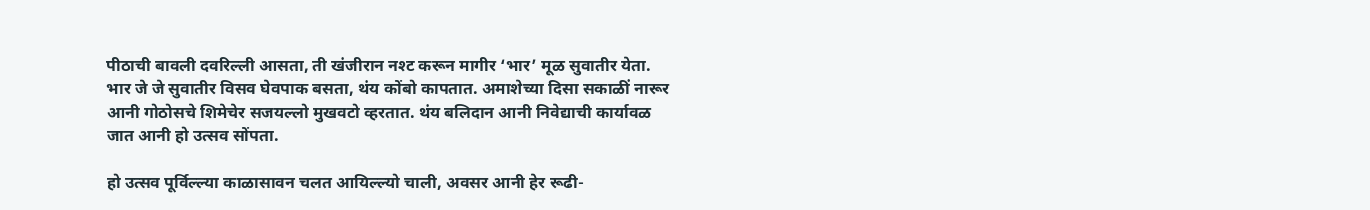पीठाची बावली दवरिल्ली आसता, ती खंजीरान नश्ट करून मागीर ‘भार’ मूळ सुवातीर येता. भार जे जे सुवातीर विसव घेवपाक बसता, थंय कोंबो कापतात. अमाशेच्या दिसा सकाळीं नारूर आनी गोठोसचे शिमेचेर सजयल्लो मुखवटो व्हरतात. थंय बलिदान आनी निवेद्याची कार्यावळ जात आनी हो उत्सव सोंपता.

हो उत्सव पूर्विल्ल्या काळासावन चलत आयिल्ल्यो चाली, अवसर आनी हेर रूढी-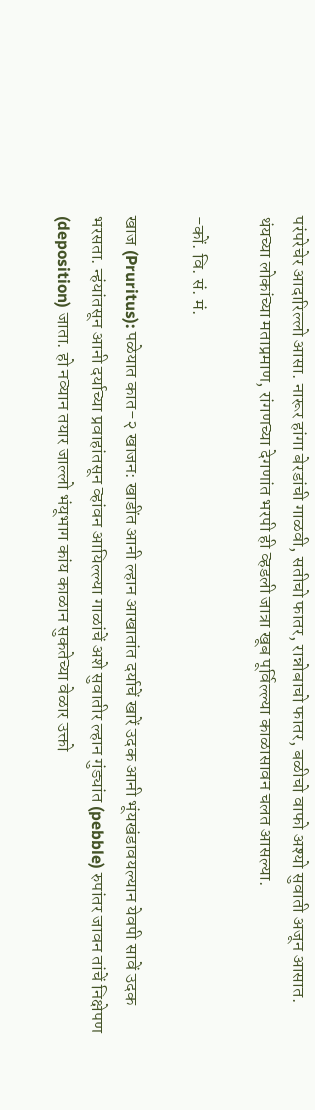परंपरेचेर आदारिल्लो आसा. नारूर हांगा बेरडांची गाळवी, सतीचो फातर, रान्नोबाचो फातर, बळीचो वाफो अश्यो सुवाती अजून आसात. थंयच्या लोकांच्या मताप्रमाण, रांगणच्या देगणांत भरपी ही व्हडली जात्रा खूब पूर्विल्ल्या काळासावन चलत आसल्या.

-कों. वि. सं. मं.

खाज (Pruritus): पळेयात कात-२ खाजन: खाडींत आनी ल्हान आखातांत दर्याचें खारें उदक आनी भूंयखंडावयल्यान येवपी सावें उदक भरसता. न्हंयांतसून आनी दर्याच्या प्रवाहांतसून व्हांवन आयिल्ल्या गाळांचें अशे सुवातीर ल्हान गुंड्यांत (pebble) रुपांतर जावन तांचें निक्षेपण (deposition) जाता. हो नव्यान तयार जाल्लो भंयूभाग कांय काळान सुकतेच्या वेळार उक्तो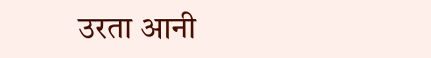उरता आनी